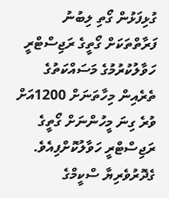ގުޅިފަޅުން ގޯތި ލިބުނު ފަރާތްތަކަށް ގޯތީގެ ރަޖިސްޓްރީ ހަވާލުކުރުމުގެ މަސައްކަތުގެ ތެރެއިން މިހާތަނަށް 1200އަށް ވުރެ ގިނަ މީހުންނަށް ގޯތީގެ ރަޖިސްޓްރީ ހަވާލުކޮށްފިއެވެ.
ގެދޮރުވެރިޔާ ސްކީމްގެ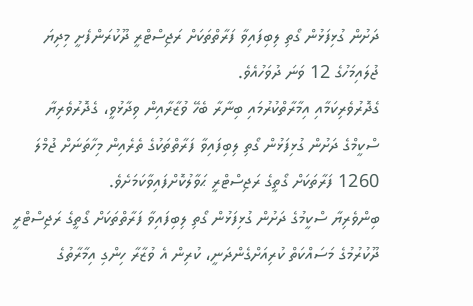ދަށުން ގުޅިފަޅުން ގޯތި ލިބިފައިވާ ފަރާތްތަކަށް ރަޖިސްޓްރީ ދޫކުރަންފެށީ މިދިޔަ ޖުލައިމަހުގެ 12 ވަނަ ދުވަހުއެވެ.
ގެދޮރުވެރިކަމާއި އިމާރާތްކުރުމައި ބިނާރާ ބެހޭ ވުޒާރާއިން ވިދާޅުވީ، ގެދޮރުވެރިޔާ ސްކީމްގެ ދަށުން ގުޅިފަޅުން ގޯތި ލިބިފައިވާ ފަރާތްތަކުގެ ތެރެއިން މިހާތަނަށް ޖުމްލަ 1260 ފަރާތަކަށް ގޯތީގެ ރަޖިސްޓްރީ ޙަވާލުކޮށްފައިވާކަމަށެވެ.
ބިންވެރިޔާ ސްކީމުގެ ދަށުން ގުޅިފަޅުން ގޯތި ލިބިފައިވާ ފަރާތްތަކަށް ގޯތީގެ ރަޖިސްޓްރީ ދޫކުރުމުގެ މަސައްކަތް ކުރިއަށްގެންދަނީ، ކުރިން އެ ވުޒާރާ ހިންގި އިމާރާތުގެ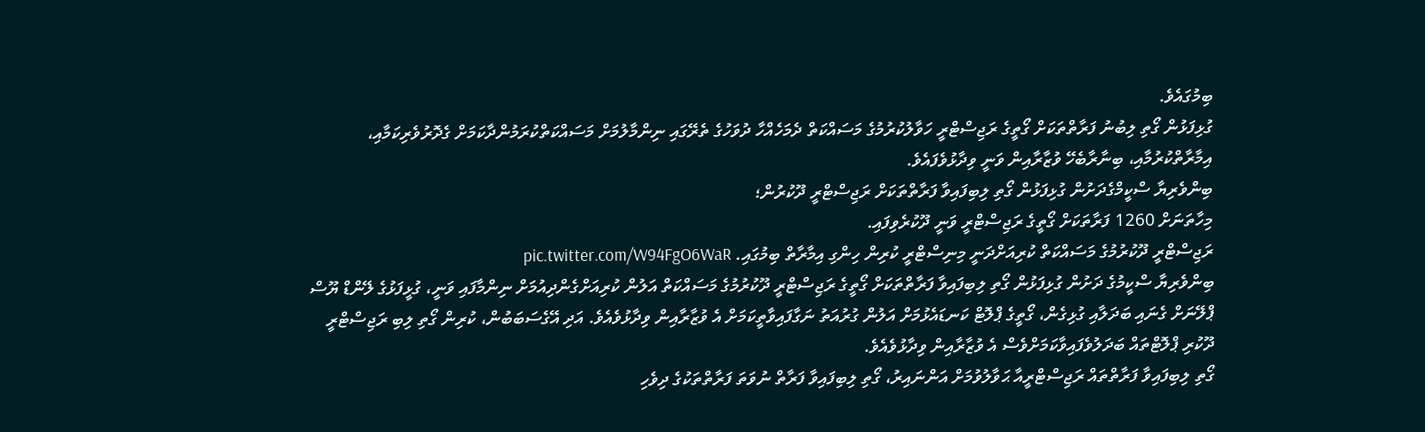ބިމުގައެވެ.
ގުޅިފަޅުން ގޯތި ލިބުނު ފަރާތްތަކަށް ގޯތީގެ ރަޖިސްޓްރީ ހަވާލުކުރުމުގެ މަސައްކަތް ދެމަހެއްހާ ދުވަހުގެ ތެރޭގައި ނިންމާލުމަށް މަސައްކަތްކުރަމުންދާކަމަށް ގެދޮރުވެރިކަމާއި، އިމާރާތްކުރުމާއި، ބިނާރާބެހޭ ވުޒާރާއިން ވަނީ ވިދާޅުވެފައެވެ.
ބިންވެރިޔާ ސްކީމްގެދަށުން ގުޅިފަޅުން ގޯތި ލިބިފައިވާ ފަރާތްތަކަށް ރަޖިސްޓްރީ ދޫކުރުން؛
މިހާތަނަށް 1260 ފަރާތަކަށް ގޯތީގެ ރަޖިސްޓްރީ ވަނީ ދޫކުރެވިފައި.
ރަޖިސްޓްރީ ދޫކުރުމުގެ މަސައްކަތް ކުރިއަށްދަނީ މިނިސްޓްރީ ކުރިން ހިންގި އިމާރާތް ބިމުގައި. pic.twitter.com/W94FgO6WaR
ބިންވެރިޔާ ސްކީމުގެ ދަށުން ގުޅިފަޅުން ގޯތި ލިބިފައިވާ ފަރާތްތަކަށް ގޯތީގެ ރަޖިސްޓްރީ ދޫކުރުމުގެ މަސައްކަތް އަލުން ކުރިއަށްގެންދިއުމަށް ނިންމާފައި ވަނީ، ގުޅީފަޅުގެ ލޭންޑް ޔޫސް ޕްލޭނަށް ގެނައި ބަދަލާއި ގުޅިގެން، ގޯތީގެ ޕްލޮޓް ކަނޑައެޅުމަށް އަލުން ގުރުއަތު ނަގާފައިވާތީކަމަށް އެ ވުޒާރާއިން ވިދާޅުވެއެވެ. އަދި އޭގެސަބަބުން، ކުރިން ގޯތި ލިބި ރަޖިސްޓްރީ ދޫކުރި ޕްލޮޓްތައް ބަދަލުވެފައިވާކަމަށްވެސް އެ ވުޒާރާއިން ވިދާޅުވެއެވެ.
ގޯތި ލިބިފައިވާ ފަރާތްތައް ރަޖިސްޓްރީއާ ޙަވާލުވުމަށް އަންނައިރު، ގޯތި ލިބިފައިވާ ފަރާތް ނުވަތަ ފަރާތްތަކުގެ ދިވެހި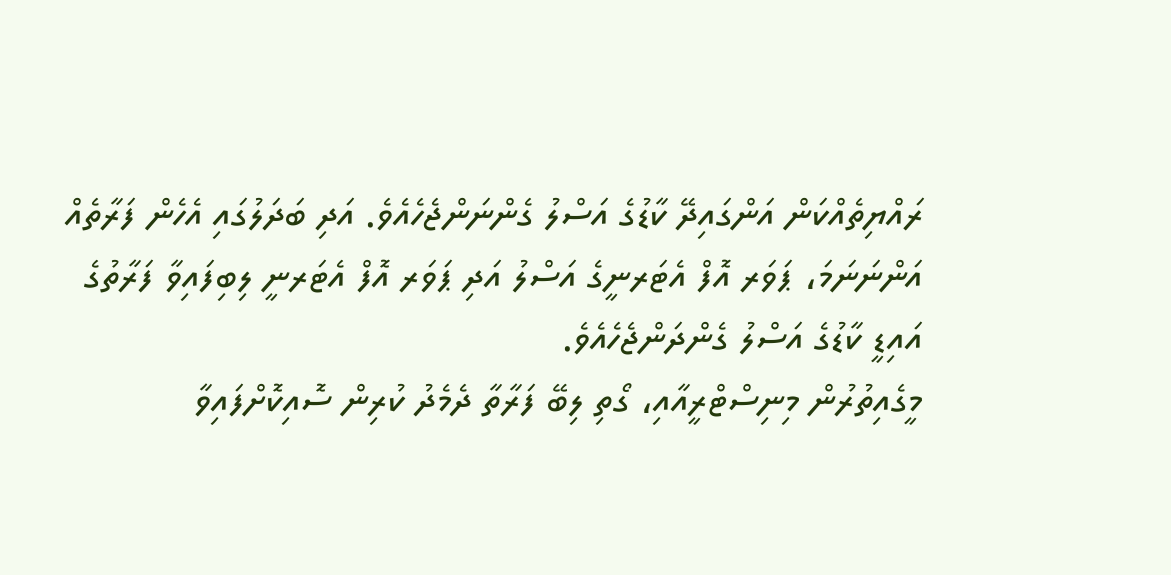ރައްޔިތެއްކަން އަންގައިދޭ ކާޑުގެ އަސްލު ގެންނަންޖެހެއެވެ. އަދި ބަދަލުގައި އެހެން ފަރާތެއް އަންނަނަމަ، ޕަވަރ އޮފް އެޓަރނީގެ އަސްލު އަދި ޕަވަރ އޮފް އެޓަރނީ ލިބިފައިވާ ފަރާތުގެ އައިޑީ ކާޑުގެ އަސްލު ގެންދަންޖެހެއެވެ.
މީގެއިތުރުން މިނިސްޓްރީއާއި، ގޯތި ލިބޭ ފަރާތާ ދެމެދު ކުރިން ސޮއިކޮށްފައިވާ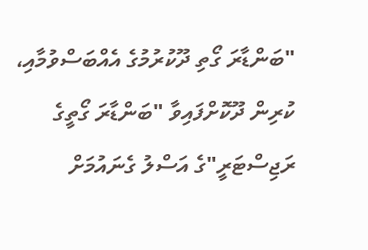"ބަންޑާރަ ގޯތި ދޫކުރުމުގެ އެއްބަސްވުމާއި، ކުރިން ދޫކޮށްފައިވާ "ބަންޑާރަ ގޯތީގެ ރަޖިސްޓަރީ"ގެ އަސްލު ގެނައުމަށް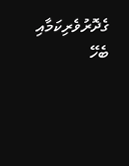ގެދޮރުވެރިކަމާއި ބެހޭ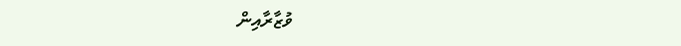ވުޒާރާއިން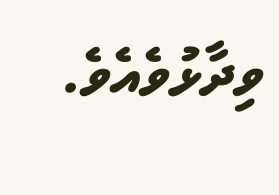ވިދާޅުވެއެވެ.